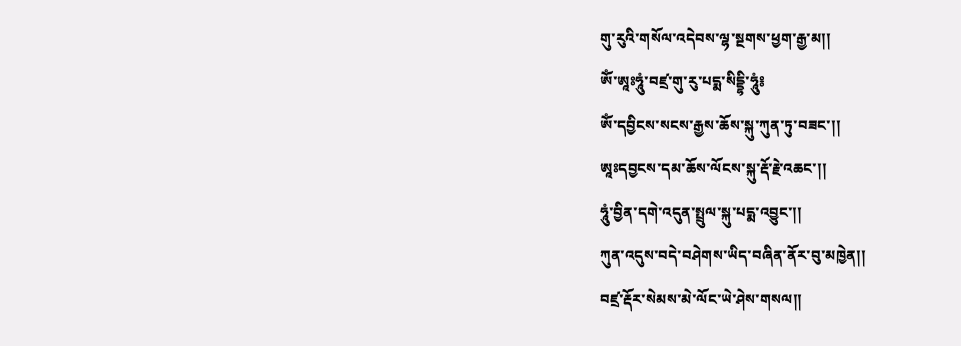གུ་རུའི་གསོལ་འདེབས་ལྷ་སྔགས་ཕྱག་རྒྱ་མ།།
ཨོཾ་ཨཱཿཧཱུཾ་བཛྲ་གུ་རུ་པདྨ་སིདྡྷི་ཧཱུཾ༔
ཨོཾ་དབྱིངས་སངས་རྒྱས་ཆོས་སྐུ་ཀུན་ཏུ་བཟང་།།
ཨཱཿདབྱངས་དམ་ཆོས་ལོངས་སྐུ་རྡོ་རྗེ་འཆང་།།
ཧཱུཾ་བྱིན་དགེ་འདུན་སྤྲུལ་སྐུ་པདྨ་འབྱུང་།།
ཀུན་འདུས་བདེ་བཤེགས་ཡིད་བཞིན་ནོར་བུ་མཁྱེན།།
བཛྲ་རྡོར་སེམས་མེ་ལོང་ཡེ་ཤེས་གསལ།།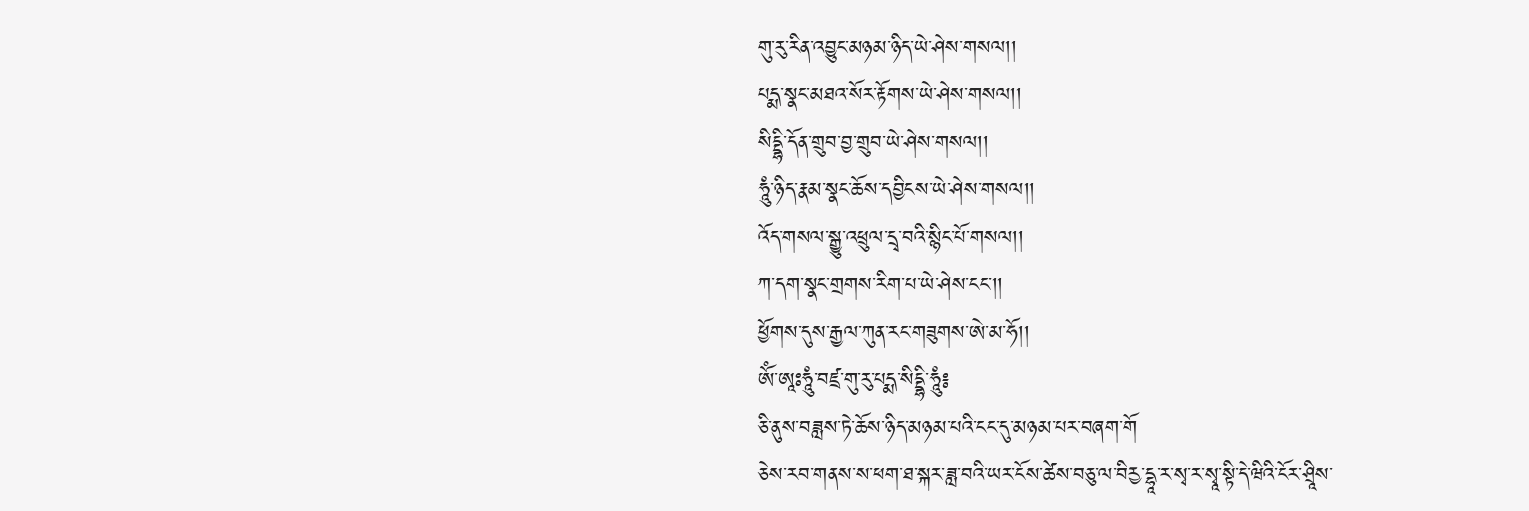གུ་རུ་རིན་འབྱུང་མཉམ་ཉིད་ཡེ་ཤེས་གསལ།།
པདྨ་སྣང་མཐའ་སོར་རྟོགས་ཡེ་ཤེས་གསལ།།
སིདྡྷི་དོན་གྲུབ་བྱ་གྲུབ་ཡེ་ཤེས་གསལ།།
ཧཱུཾ་ཉིད་རྣམ་སྣང་ཆོས་དབྱིངས་ཡེ་ཤེས་གསལ།།
འོད་གསལ་སྒྱུ་འཕྲུལ་དྲྭ་བའི་སྙིང་པོ་གསལ།།
ཀ་དག་སྣང་གྲགས་རིག་པ་ཡེ་ཤེས་ངང་།།
ཕྱོགས་དུས་རྒྱལ་ཀུན་རང་གཟུགས་ཨེ་མ་ཧོ།།
ཨོཾ་ཨཱཿཧཱུཾ་བཛྲ་གུ་རུ་པདྨ་སིདྡྷི་ཧཱུཾ༔
ཅི་ནུས་བཟླས་ཏེ་ཆོས་ཉིད་མཉམ་པའི་ངང་དུ་མཉམ་པར་བཞག་གོ
ཅེས་རབ་གནས་ས་ཕག་ཐ་སྐར་ཟླ་བའི་ཡར་ངོས་ཚེས་བཅུ་ལ་བིརྱ་དྷཱ་ར་སྭ་ར་སྭཱ་སྟི་དེ་ཝིའི་ངོར་ཤྲཱིས་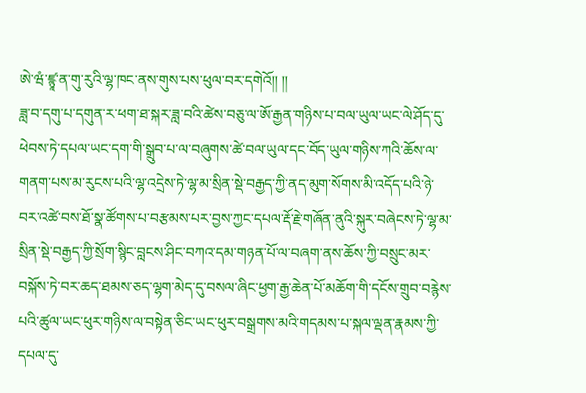ཨེ་ཝཾ་ཛྙཱ་ན་གུ་རུའི་ལྷ་ཁང་ནས་གུས་པས་ཕུལ་བར་དགེའོ།། །།
ཟླ་བ་དགུ་པ་དགུན་ར་ཕག་ཐ་སྐར་ཟླ་བའི་ཚེས་བཅུ་ལ་ཨོ་རྒྱན་གཉིས་པ་བལ་ཡུལ་ཡང་ལེ་ཤོད་དུ་ཕེབས་ཏེ་དཔལ་ཡང་དག་གི་སྒྲུབ་པ་ལ་བཞུགས་ཚེ་བལ་ཡུལ་དང་བོད་ཡུལ་གཉིས་ཀའི་ཆོས་ལ་གནག་པས་མ་རུངས་པའི་ལྷ་འདྲེས་ཏེ་ལྷ་མ་སྲིན་སྡེ་བརྒྱད་ཀྱི་ནད་མུག་སོགས་མི་འདོད་པའི་ཉེ་བར་འཚེ་བས་ཐོ་སྣ་ཚོགས་པ་བརྩམས་པར་བྱས་ཀྱང་དཔལ་རྡོ་རྗེ་གཞོན་ནུའི་སྐུར་བཞེངས་ཏེ་ལྷ་མ་སྲིན་སྡེ་བརྒྱད་ཀྱི་སྲོག་སྙིང་བླངས་ཤིང་བཀའ་དམ་གཉན་པོ་ལ་བཞག་ནས་ཆོས་ཀྱི་བསྲུང་མར་བསྐོས་ཏེ་བར་ཆད་ཐམས་ཅད་ལྷག་མེད་དུ་བསལ་ཞིང་ཕྱག་རྒྱ་ཆེན་པོ་མཆོག་གི་དངོས་གྲུབ་བརྙེས་པའི་ཚུལ་ཡང་ཕུར་གཉིས་ལ་བསྟེན་ཅིང་ཡང་ཕུར་བསྒྲགས་མའི་གདམས་པ་སྐལ་ལྡན་རྣམས་ཀྱི་དཔལ་དུ་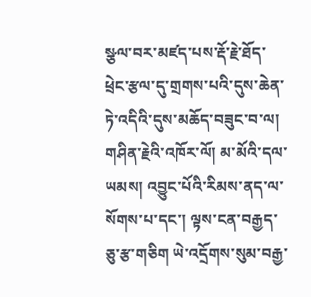སྩལ་བར་མཛད་པས་རྡོ་རྗེ་ཐོད་ཕྲེང་རྩལ་དུ་གྲགས་པའི་དུས་ཆེན་ཏེ་འདིའི་དུས་མཆོད་བཟུང་བ་ལ། གཤིན་རྗེའི་འཁོར་ལོ། མ་མོའི་དལ་ཡམས། འབྱུང་པོའི་རིམས་ནད་ལ་སོགས་པ་དང་། ལྟས་ངན་བརྒྱད་ཅུ་རྩ་གཅིག ཡེ་འདྲོགས་སུམ་བརྒྱ་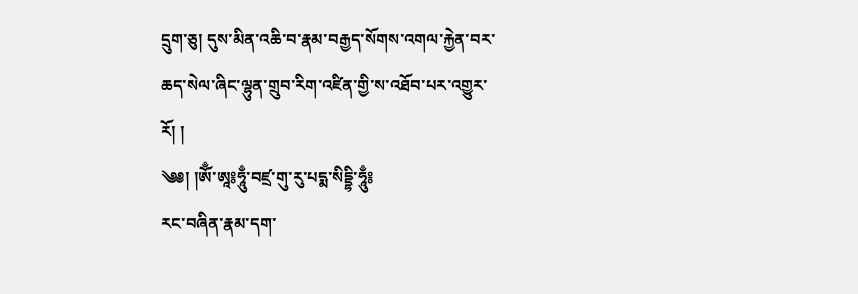དྲུག་ཅུ། དུས་མིན་འཆི་བ་རྣམ་བརྒྱད་སོགས་འགལ་རྐྱེན་བར་ཆད་སེལ་ཞིང་ལྷུན་གྲུབ་རིག་འཛིན་གྱི་ས་འཐོབ་པར་འགྱུར་རོ། །
༄༅། །ཨོྃ་ཨཱ༔ཧཱུྃ་བཛྲ་གུ་རུ་པདྨ་སིདྡྷི་ཧཱུྃ༔
རང་བཞིན་རྣམ་དག་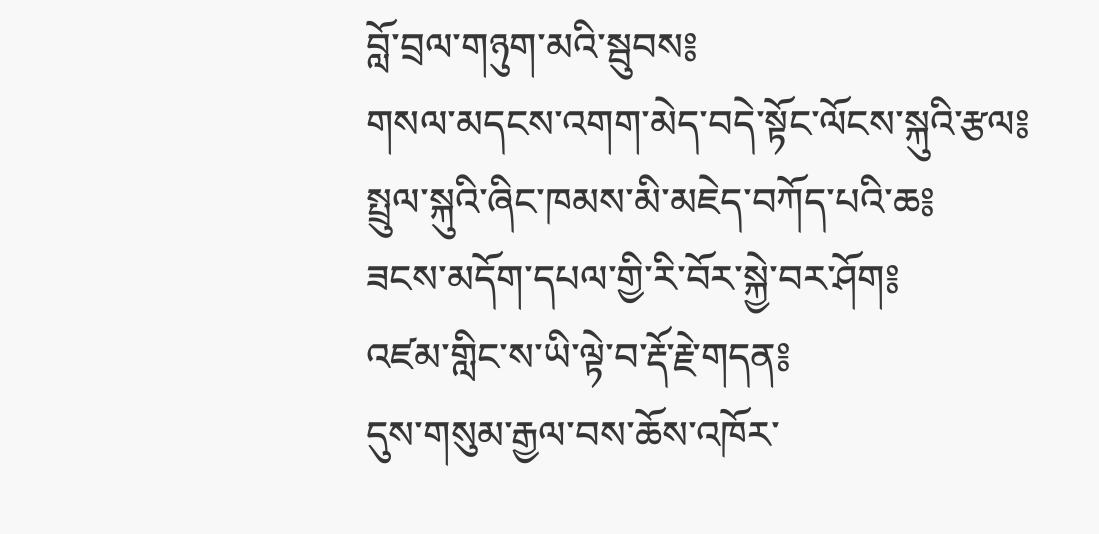བློ་བྲལ་གཉུག་མའི་སྦུབས༔
གསལ་མདངས་འགག་མེད་བདེ་སྟོང་ལོངས་སྐུའི་རྩལ༔
སྤྲུལ་སྐུའི་ཞིང་ཁམས་མི་མཇེད་བཀོད་པའི་ཆ༔
ཟངས་མདོག་དཔལ་གྱི་རི་བོར་སྐྱེ་བར་ཤོག༔
འཛམ་གླིང་ས་ཡི་ལྟེ་བ་རྡོ་རྗེ་གདན༔
དུས་གསུམ་རྒྱལ་བས་ཆོས་འཁོར་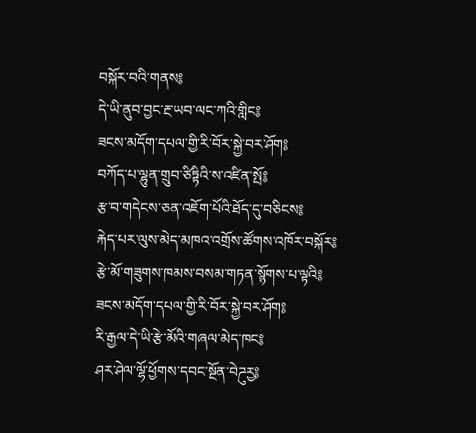བསྐོར་བའི་གནས༔
དེ་ཡི་ནུབ་བྱང་རྔ་ཡབ་ལང་ཀའི་གླིང༔
ཟངས་མདོག་དཔལ་གྱི་རི་བོར་སྐྱེ་བར་ཤོག༔
བཀོད་པ་ལྷུན་གྲུབ་ཙིཏྟིའི་ས་འཛིན་སྤོ༔
རྩ་བ་གདེངས་ཅན་འཇོག་པོའི་ཐོད་དུ་བཅིངས༔
རྐེད་པར་ལུས་མེད་མཁའ་འགྲོས་ཚོགས་འཁོར་བསྐོར༔
རྩེ་མོ་གཟུགས་ཁམས་བསམ་གཏན་སྙོགས་པ་ལྟའི༔
ཟངས་མདོག་དཔལ་གྱི་རི་བོར་སྐྱེ་བར་ཤོག༔
རི་རྒྱལ་དེ་ཡི་རྩེ་མོའི་གཞལ་མེད་ཁང༔
ཤར་ཤེལ་ལྷོ་ཕྱོགས་དབང་སྔོན་བེཌུརྱ༔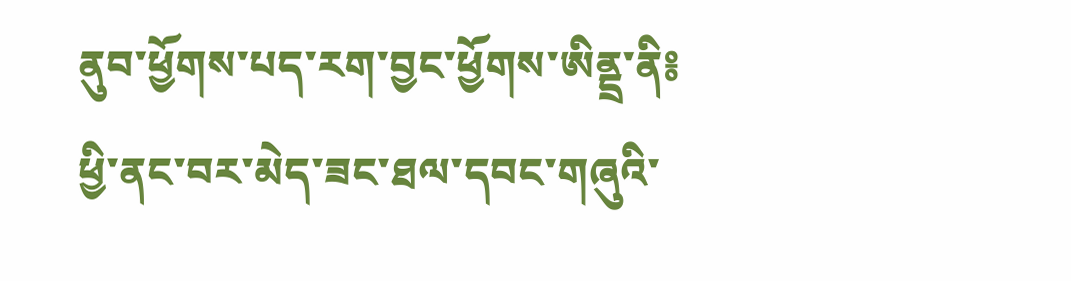ནུབ་ཕྱོགས་པད་རག་བྱང་ཕྱོགས་ཨིནྡྲ་ནི༔
ཕྱི་ནང་བར་མེད་ཟང་ཐལ་དབང་གཞུའི་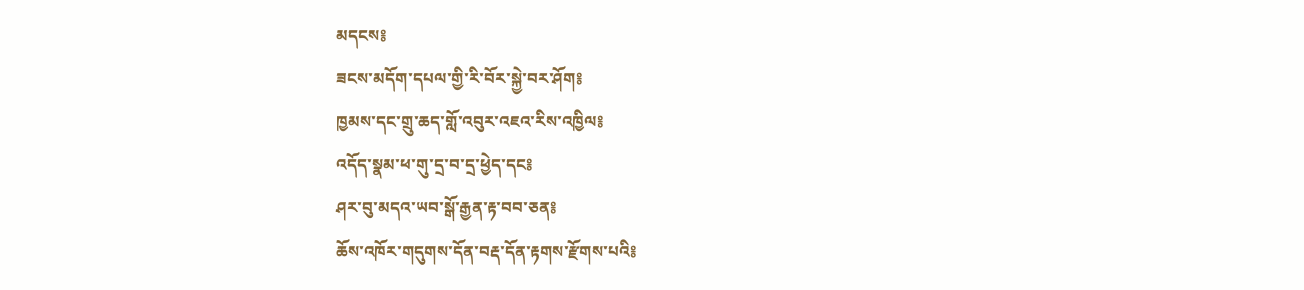མདངས༔
ཟངས་མདོག་དཔལ་གྱི་རི་བོར་སྐྱེ་བར་ཤོག༔
ཁྱམས་དང་གྲུ་ཆད་གློ་འབུར་འཇའ་རིས་འཁྱིལ༔
འདོད་སྣམ་ཕ་གུ་དྲ་བ་དྲ་ཕྱེད་དང༔
ཤར་བུ་མདའ་ཡབ་སྒོ་རྒྱན་རྟ་བབ་ཅན༔
ཆོས་འཁོར་གདུགས་དོན་བརྡ་དོན་རྟགས་རྫོགས་པའི༔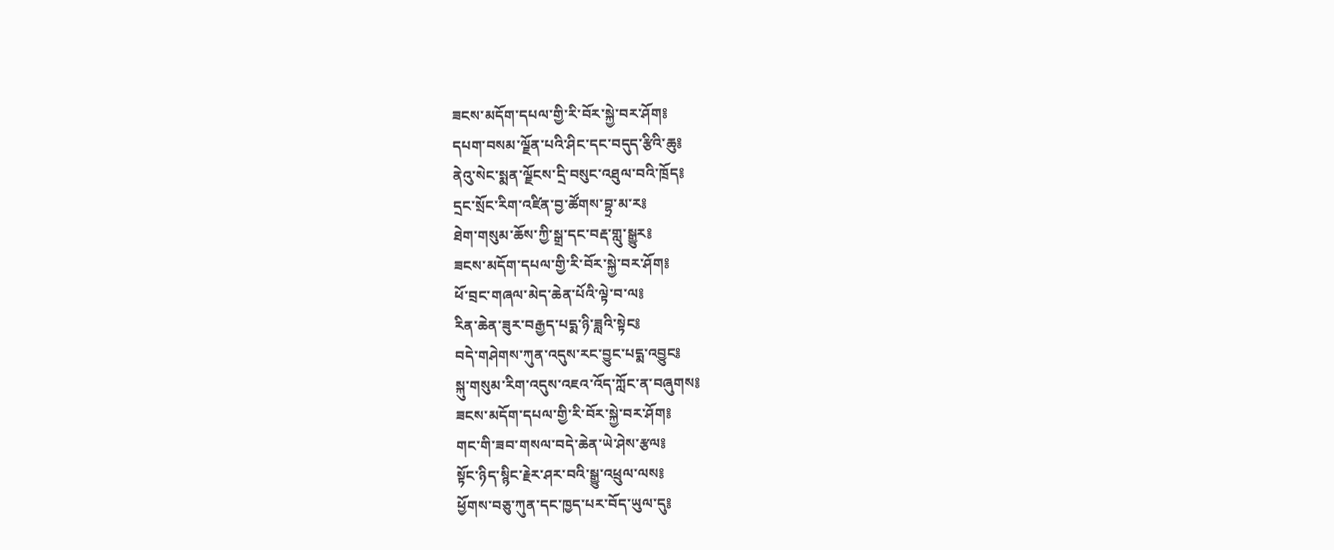ཟངས་མདོག་དཔལ་གྱི་རི་བོར་སྐྱེ་བར་ཤོག༔
དཔག་བསམ་ལྗོན་པའི་ཤིང་དང་བདུད་རྩིའི་ཆུ༔
ནེའུ་སེང་སྨན་ལྗོངས་དྲི་བསུང་འཐུལ་བའི་ཁྲོད༔
དྲང་སྲོང་རིག་འཛིན་བྱ་ཚོགས་བྷྲ་མ་ར༔
ཐེག་གསུམ་ཆོས་ཀྱི་སྒྲ་དང་བརྡ་གླུ་སྒྱུར༔
ཟངས་མདོག་དཔལ་གྱི་རི་བོར་སྐྱེ་བར་ཤོག༔
ཕོ་བྲང་གཞལ་མེད་ཆེན་པོའི་ལྟེ་བ་ལ༔
རིན་ཆེན་ཟུར་བརྒྱད་པདྨ་ཉི་ཟླའི་སྟེང༔
བདེ་གཤེགས་ཀུན་འདུས་རང་བྱུང་པདྨ་འབྱུང༔
སྐུ་གསུམ་རིག་འདུས་འཇའ་འོད་ཀློང་ན་བཞུགས༔
ཟངས་མདོག་དཔལ་གྱི་རི་བོར་སྐྱེ་བར་ཤོག༔
གང་གི་ཟབ་གསལ་བདེ་ཆེན་ཡེ་ཤེས་རྩལ༔
སྟོང་ཉིད་སྙིང་རྗེར་ཤར་བའི་སྒྱུ་འཕྲུལ་ལས༔
ཕྱོགས་བཅུ་ཀུན་དང་ཁྱད་པར་བོད་ཡུལ་དུ༔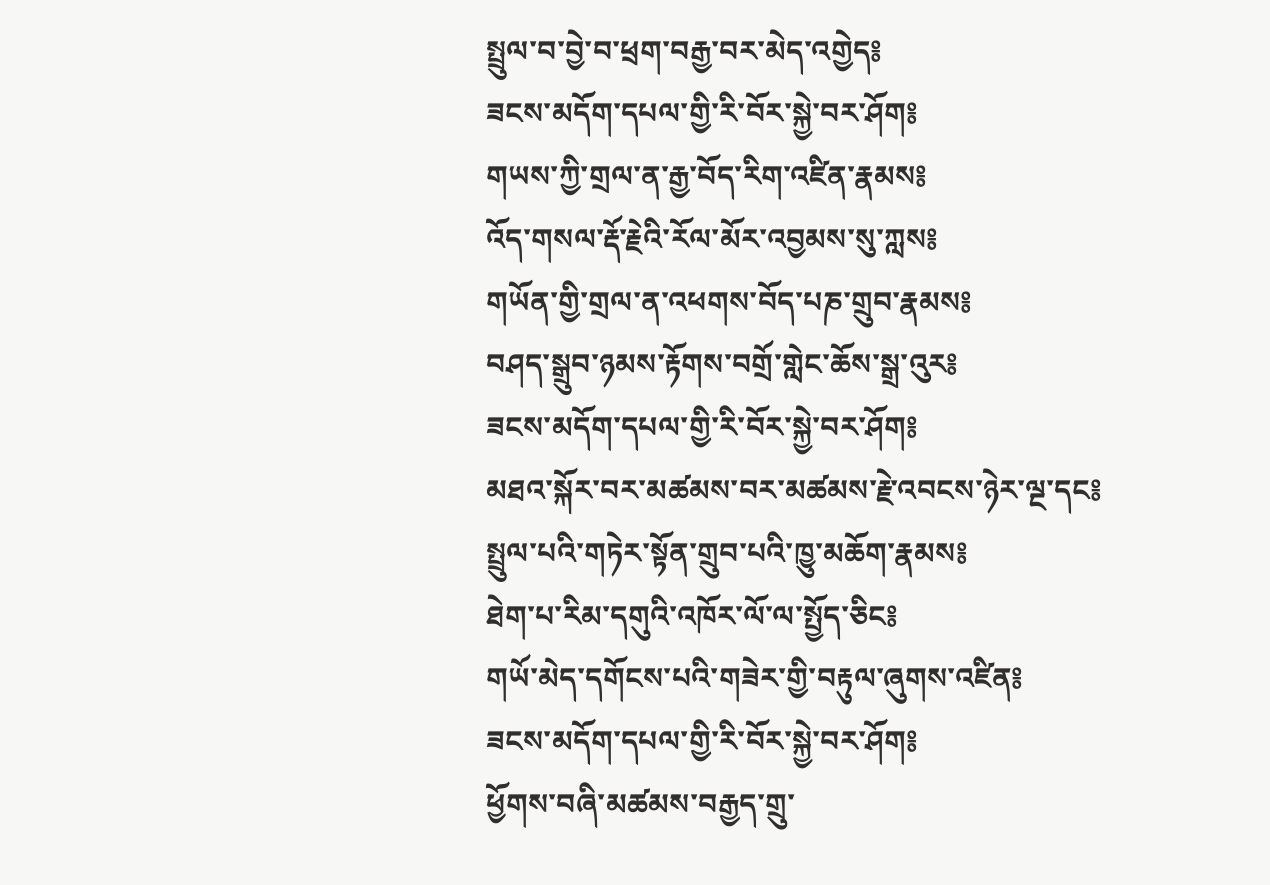སྤྲུལ་བ་བྱེ་བ་ཕྲག་བརྒྱ་བར་མེད་འགྱེད༔
ཟངས་མདོག་དཔལ་གྱི་རི་བོར་སྐྱེ་བར་ཤོག༔
གཡས་ཀྱི་གྲལ་ན་རྒྱ་བོད་རིག་འཛིན་རྣམས༔
འོད་གསལ་རྡོ་རྗེའི་རོལ་མོར་འབྱམས་སུ་ཀླས༔
གཡོན་གྱི་གྲལ་ན་འཕགས་བོད་པཎ་གྲུབ་རྣམས༔
བཤད་སྒྲུབ་ཉམས་རྟོགས་བགྲོ་གླེང་ཆོས་སྒྲ་འུར༔
ཟངས་མདོག་དཔལ་གྱི་རི་བོར་སྐྱེ་བར་ཤོག༔
མཐའ་སྐོར་བར་མཚམས་བར་མཚམས་རྗེ་འབངས་ཉེར་ལྔ་དང༔
སྤྲུལ་པའི་གཏེར་སྟོན་གྲུབ་པའི་ཁྱུ་མཆོག་རྣམས༔
ཐེག་པ་རིམ་དགུའི་འཁོར་ལོ་ལ་སྤྱོད་ཅིང༔
གཡོ་མེད་དགོངས་པའི་གཟེར་གྱི་བརྟུལ་ཞུགས་འཛིན༔
ཟངས་མདོག་དཔལ་གྱི་རི་བོར་སྐྱེ་བར་ཤོག༔
ཕྱོགས་བཞི་མཚམས་བརྒྱད་གྲུ་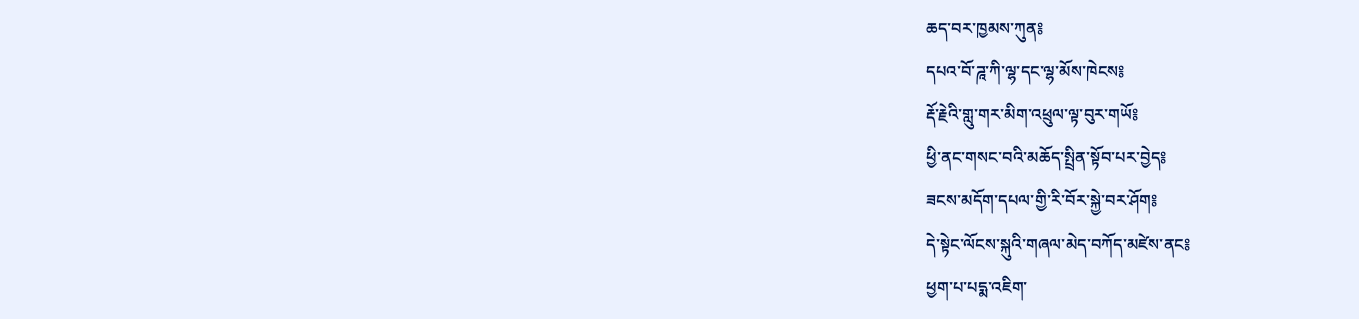ཆད་བར་ཁྱམས་ཀུན༔
དཔའ་བོ་ཌཱ་ཀི་ལྷ་དང་ལྷ་མོས་ཁེངས༔
རྡོ་རྗེའི་གླུ་གར་མིག་འཕྲུལ་ལྟ་བུར་གཡོ༔
ཕྱི་ནང་གསང་བའི་མཆོད་སྤྲིན་སྟོབ་པར་བྱེད༔
ཟངས་མདོག་དཔལ་གྱི་རི་བོར་སྐྱེ་བར་ཤོག༔
དེ་སྟེང་ལོངས་སྐུའི་གཞལ་མེད་བཀོད་མཛེས་ནང༔
ཕྱག་པ་པདྨ་འཇིག་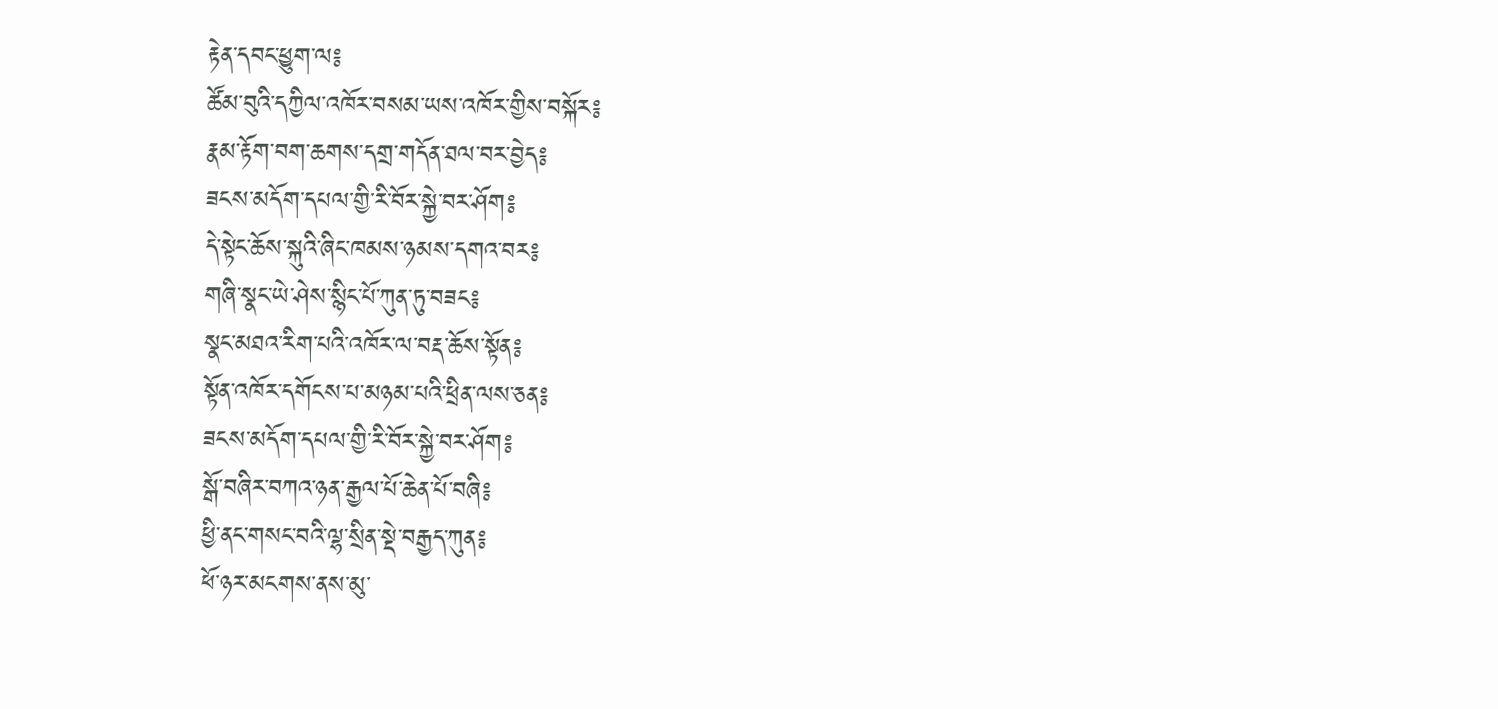རྟེན་དབང་ཕྱུག་ལ༔
ཚོམ་བུའི་དཀྱིལ་འཁོར་བསམ་ཡས་འཁོར་གྱིས་བསྐོར༔
རྣམ་རྟོག་བག་ཆགས་དགྲ་གདོན་ཐལ་བར་བྱེད༔
ཟངས་མདོག་དཔལ་གྱི་རི་བོར་སྐྱེ་བར་ཤོག༔
དེ་སྟེང་ཆོས་སྐུའི་ཞིང་ཁམས་ཉམས་དགའ་བར༔
གཞི་སྣང་ཡེ་ཤེས་སྙིང་པོ་ཀུན་ཏུ་བཟང༔
སྣང་མཐའ་རིག་པའི་འཁོར་ལ་བརྡ་ཆོས་སྟོན༔
སྟོན་འཁོར་དགོངས་པ་མཉམ་པའི་ཕྲིན་ལས་ཅན༔
ཟངས་མདོག་དཔལ་གྱི་རི་བོར་སྐྱེ་བར་ཤོག༔
སྒོ་བཞིར་བཀའ་ཉན་རྒྱལ་པོ་ཆེན་པོ་བཞི༔
ཕྱི་ནང་གསང་བའི་ལྷ་སྲིན་སྡེ་བརྒྱད་ཀུན༔
ཕོ་ཉར་མངགས་ནས་མུ་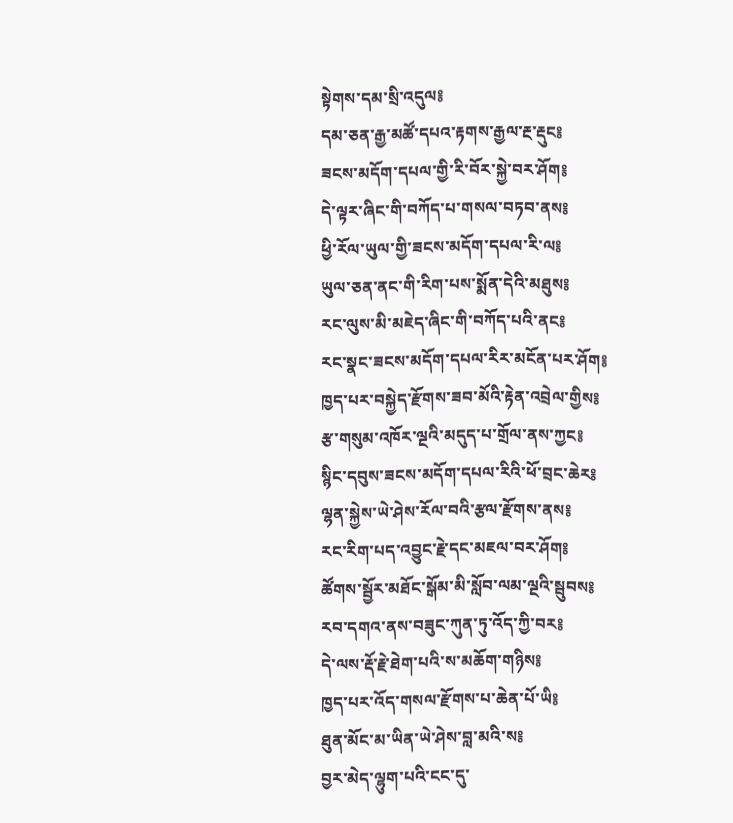སྟེགས་དམ་སྲི་འདུལ༔
དམ་ཅན་རྒྱ་མཚོ་དཔའ་རྟགས་རྒྱལ་རྔ་རྡུང༔
ཟངས་མདོག་དཔལ་གྱི་རི་བོར་སྐྱེ་བར་ཤོག༔
དེ་ལྟར་ཞིང་གི་བཀོད་པ་གསལ་བཏབ་ནས༔
ཕྱི་རོལ་ཡུལ་གྱི་ཟངས་མདོག་དཔལ་རི་ལ༔
ཡུལ་ཅན་ནང་གི་རིག་པས་སྨོན་དེའི་མཐུས༔
རང་ལུས་མི་མཇེད་ཞིང་གི་བཀོད་པའི་ནང༔
རང་སྣང་ཟངས་མདོག་དཔལ་རིར་མངོན་པར་ཤོག༔
ཁྱད་པར་བསྐྱེད་རྫོགས་ཟབ་མོའི་རྟེན་འབྲེལ་གྱིས༔
རྩ་གསུམ་འཁོར་ལྔའི་མདུད་པ་གྲོལ་ནས་ཀྱང༔
སྙིང་དབུས་ཟངས་མདོག་དཔལ་རིའི་ཕོ་བྲང་ཆེར༔
ལྷན་སྐྱེས་ཡེ་ཤེས་རོལ་བའི་རྩལ་རྫོགས་ནས༔
རང་རིག་པད་འབྱུང་རྗེ་དང་མཇལ་བར་ཤོག༔
ཚོགས་སྦྱོར་མཐོང་སྒོམ་མི་སློབ་ལམ་ལྔའི་སྦུབས༔
རབ་དགའ་ནས་བཟུང་ཀུན་ཏུ་འོད་ཀྱི་བར༔
དེ་ལས་རྡོ་རྗེ་ཐེག་པའི་ས་མཆོག་གཉིས༔
ཁྱད་པར་འོད་གསལ་རྫོགས་པ་ཆེན་པོ་ཡི༔
ཐུན་མོང་མ་ཡིན་ཡེ་ཤེས་བླ་མའི་ས༔
བྱར་མེད་ལྷུག་པའི་ངང་དུ་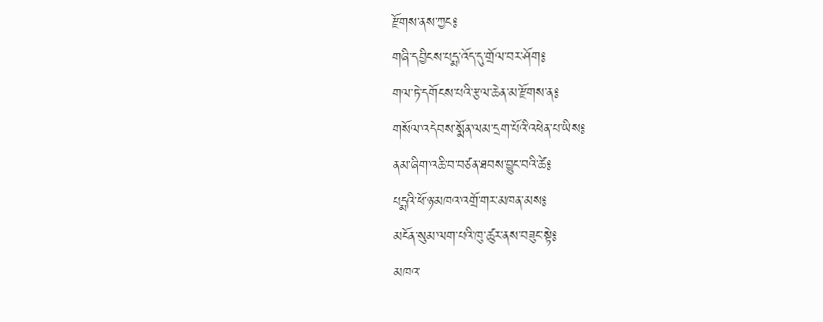རྫོགས་ནས་ཀྱང༔
གཞི་དབྱིངས་པདྨ་འོད་དུ་གྲོལ་བར་ཤོག༔
གལ་ཏེ་དགོངས་པའི་རྩལ་ཆེན་མ་རྫོགས་ན༔
གསོལ་འདེབས་སྨོན་ལམ་དྲག་པོའི་འཕེན་པ་ཡིས༔
ནམ་ཞིག་འཆི་བ་བཙན་ཐབས་བྱུང་བའི་ཚེ༔
པདྨའི་ཕོ་ཉ་མཁའ་འགྲོ་གར་མཁན་མས༔
མངོན་སུམ་ལག་པའི་ཁུ་ཚུར་ནས་བཟུང་སྟེ༔
མཁའ་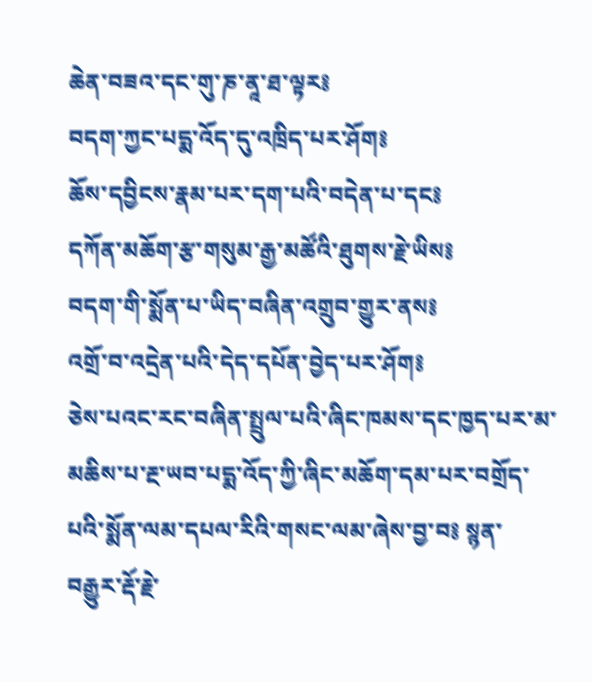ཆེན་བཟའ་དང་གུ་ཎ་ནཱ་ཐ་ལྟར༔
བདག་ཀྱང་པདྨ་འོད་དུ་འཁྲིད་པར་ཤོག༔
ཆོས་དབྱིངས་རྣམ་པར་དག་པའི་བདེན་པ་དང༔
དཀོན་མཆོག་རྩ་གསུམ་རྒྱ་མཚོའི་ཐུགས་རྗེ་ཡིས༔
བདག་གི་སྨོན་པ་ཡིད་བཞིན་འགྲུབ་གྱུར་ནས༔
འགྲོ་བ་འདྲེན་པའི་དེད་དཔོན་བྱེད་པར་ཤོག༔
ཅེས་པའང་རང་བཞིན་སྤྲུལ་པའི་ཞིང་ཁམས་དང་ཁྱད་པར་མ་མཆིས་པ་རྔ་ཡབ་པདྨ་འོད་ཀྱི་ཞིང་མཆོག་དམ་པར་བགྲོད་པའི་སྨོན་ལམ་དཔལ་རིའི་གསང་ལམ་ཞེས་བྱ་བ༔ སྙན་བརྒྱུར་རྡོ་རྗེ་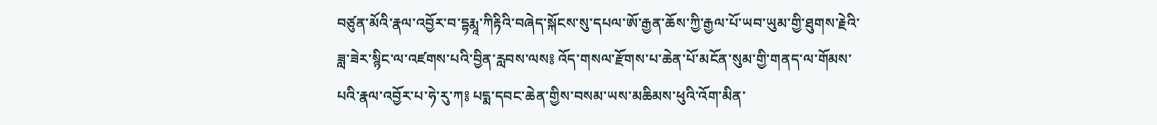བཙུན་མོའི་རྣལ་འབྱོར་བ་དྷརྨཱ་ཀིརྟིའི་བཞེད་སྐོངས་སུ་དཔལ་ཨོ་རྒྱན་ཆོས་ཀྱི་རྒྱལ་པོ་ཡབ་ཡུམ་གྱི་ཐུགས་རྗེའི་ཟླ་ཟེར་སྙིང་ལ་འཛགས་པའི་བྱིན་རླབས་ལས༔ འོད་གསལ་རྫོགས་པ་ཆེན་པོ་མངོན་སུམ་གྱི་གནད་ལ་གོམས་པའི་རྣལ་འབྱོར་པ་ཧེ་རུ་ཀ༔ པདྨ་དབང་ཆེན་གྱིས་བསམ་ཡས་མཆིམས་ཕུའི་འོག་མིན་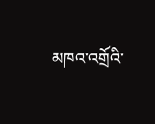མཁའ་འགྲོའི་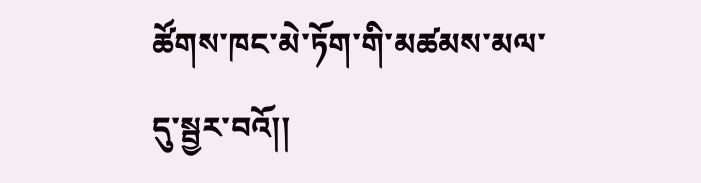ཚོགས་ཁང་མེ་ཏོག་གི་མཚམས་མལ་དུ་སྦྱར་བའོ།།